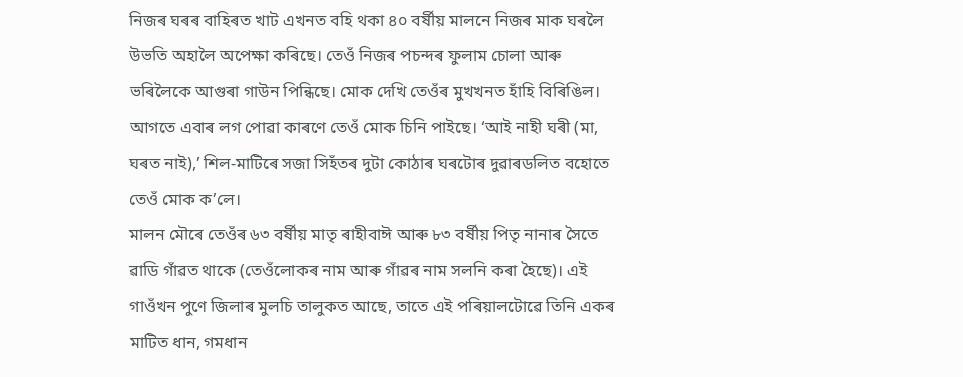নিজৰ ঘৰৰ বাহিৰত খাট এখনত বহি থকা ৪০ বৰ্ষীয় মালনে নিজৰ মাক ঘৰলৈ উভতি অহালৈ অপেক্ষা কৰিছে। তেওঁ নিজৰ পচন্দৰ ফুলাম চোলা আৰু ভৰিলৈকে আগুৰা গাউন পিন্ধিছে। মোক দেখি তেওঁৰ মুখখনত হাঁহি বিৰিঙিল। আগতে এবাৰ লগ পোৱা কাৰণে তেওঁ মোক চিনি পাইছে। ‘আই নাহী ঘৰী (মা, ঘৰত নাই),’ শিল-মাটিৰে সজা সিহঁতৰ দুটা কোঠাৰ ঘৰটোৰ দুৱাৰডলিত বহোতে তেওঁ মোক ক’লে।
মালন মৌৰে তেওঁৰ ৬৩ বৰ্ষীয় মাতৃ ৰাহীবাঈ আৰু ৮৩ বৰ্ষীয় পিতৃ নানাৰ সৈতে ৱাডি গাঁৱত থাকে (তেওঁলোকৰ নাম আৰু গাঁৱৰ নাম সলনি কৰা হৈছে)। এই গাওঁখন পুণে জিলাৰ মুলচি তালুকত আছে, তাতে এই পৰিয়ালটোৱে তিনি একৰ মাটিত ধান, গমধান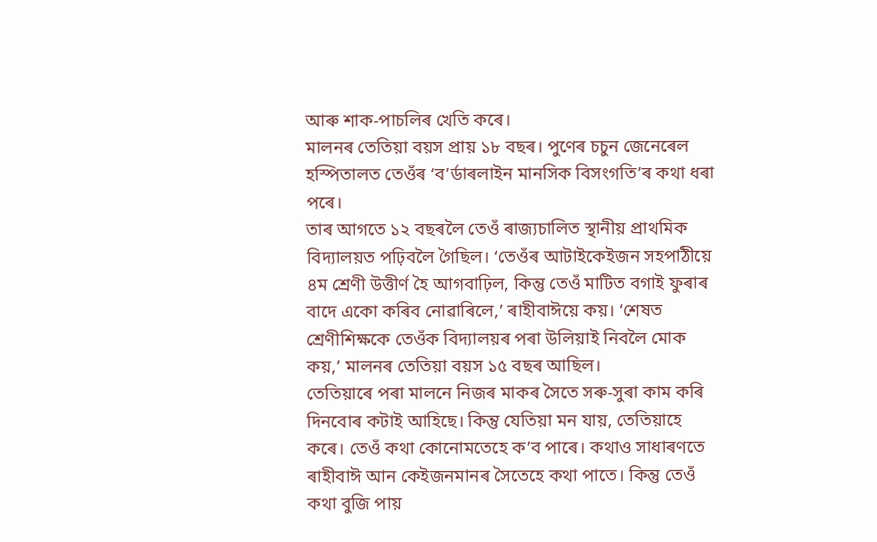আৰু শাক-পাচলিৰ খেতি কৰে।
মালনৰ তেতিয়া বয়স প্ৰায় ১৮ বছৰ। পুণেৰ চচুন জেনেৰেল হস্পিতালত তেওঁৰ ‘ব’ৰ্ডাৰলাইন মানসিক বিসংগতি’ৰ কথা ধৰা পৰে।
তাৰ আগতে ১২ বছৰলৈ তেওঁ ৰাজ্যচালিত স্থানীয় প্ৰাথমিক বিদ্যালয়ত পঢ়িবলৈ গৈছিল। ‘তেওঁৰ আটাইকেইজন সহপাঠীয়ে ৪ম শ্ৰেণী উত্তীৰ্ণ হৈ আগবাঢ়িল, কিন্তু তেওঁ মাটিত বগাই ফুৰাৰ বাদে একো কৰিব নোৱাৰিলে,’ ৰাহীবাঈয়ে কয়। ‘শেষত শ্ৰেণীশিক্ষকে তেওঁক বিদ্যালয়ৰ পৰা উলিয়াই নিবলৈ মোক কয়,’ মালনৰ তেতিয়া বয়স ১৫ বছৰ আছিল।
তেতিয়াৰে পৰা মালনে নিজৰ মাকৰ সৈতে সৰু-সুৰা কাম কৰি দিনবোৰ কটাই আহিছে। কিন্তু যেতিয়া মন যায়, তেতিয়াহে কৰে। তেওঁ কথা কোনোমতেহে ক’ব পাৰে। কথাও সাধাৰণতে ৰাহীবাঈ আন কেইজনমানৰ সৈতেহে কথা পাতে। কিন্তু তেওঁ কথা বুজি পায়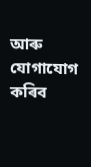আৰু যোগাযোগ কৰিব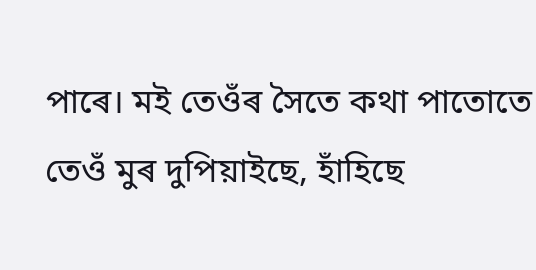পাৰে। মই তেওঁৰ সৈতে কথা পাতোতে তেওঁ মুৰ দুপিয়াইছে, হাঁহিছে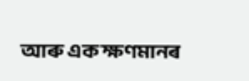আৰু এক ক্ষণমানৰ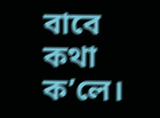বাবে কথা ক’লে।